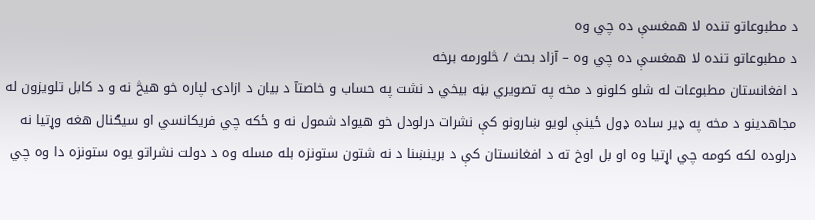د مطبوعاتو تنده لا همغسې ده چي وه
د مطبوعاتو تنده لا همغسې ده چي وه – آزاد بحث / څلورمه برخه
د افغانستان مطبوعات له شلو کلونو د مخه په تصویري بڼه بیخي د نشت په حساب و خاصتآ د بیان د ازادۍ لپاره خو هیڅ نه و د کابل تلویزون له مجاهدینو د مخه په ډیر ساده ډول ځینې لویو ښارونو کې نشرات درلودل خو هیواد شمول نه و ځکه چي فریکانسي او سیګنال هغه وړتیا نه درلوده لکه کومه چي اړتیا وه او بل اوخ ته د افغانستان کې د برینښنا د نه شتون ستونزه بله مسله وه د دولت نشراتو یوه ستونزه دا وه چي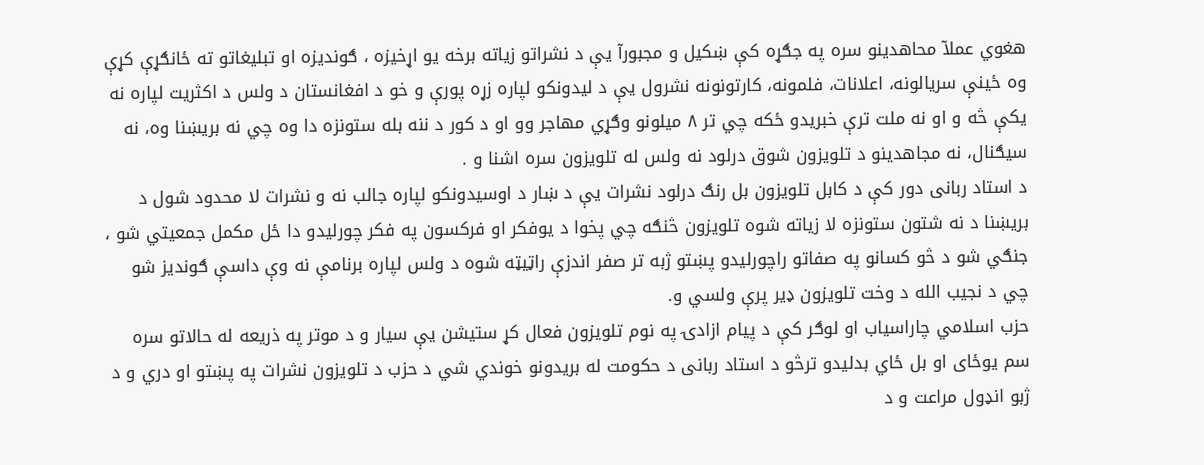هغوي عملآ محاهدینو سره په جګړه کې ښکیل و مجبورآ يې د نشراتو زیاته برخه یو اړخیزه ، ګوندیزه او تبلیغاتو ته ځانګړې کړې وه ځینې سریالونه، اعلانات، فلمونه، کارتونونه نشرول يې د لیدونکو لپاره زړه پورې و خو د افغانستان د ولس د اکثریت لپاره نه يکې څه و او نه ملت ترې خبریدو ځکه چي تر ۸ میلونو وګړي مهاجر وو او د کور د ننه بله ستونزه دا وه چي نه بریښنا وه، نه سیګنال، نه مجاهدینو د تلویزون شوق درلود نه ولس له تلویزون سره اشنا و .
د استاد ربانی دور کې د کابل تلویزون بل رنګ درلود نشرات یې د ښار د اوسیدونکو لپاره جالب نه و نشرات لا محدود شول د بریښنا د نه شتون ستونزه لا زیاته شوه تلویزون څنګه چي پخوا د یوفکر او فرکسون په فکر چورلیدو دا ځل مکمل جمعیتي شو ، جنګي شو د څو کسانو په صفاتو راچورلیدو پښتو ژبه تر صفر اندزې راټیټه شوه د ولس لپاره برنامې نه وې داسې ګوندیز شو چي د نجیب الله د وخت تلویزون ډیر پرې ولسي و.
حزب اسلامي چاراسیاب او لوګر کې د پیام ازادۍ په نوم تلویزون فعال کړ ستیشن يې سیار و د موتر په ذریعه له حالاتو سره سم یوځای او بل ځاي بدلیدو ترڅو د استاد ربانی د حکومت له بریدونو خوندي شي د حزب د تلویزون نشرات په پښتو او دري و د ژبو انډول مراعت و د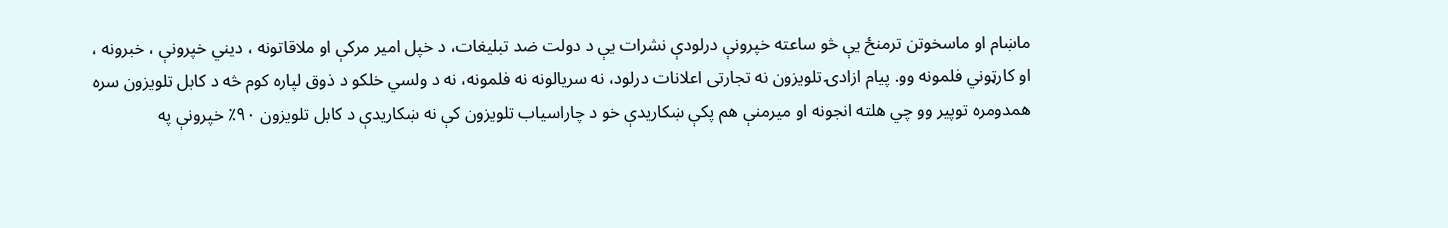ماښام او ماسخوتن ترمنځ یې څو ساعته خپرونې درلودې نشرات یې د دولت ضد تبلیغات، د خپل امیر مرکې او ملاقاتونه ، دیني خپرونې ، خبرونه ، او کارټوني فلمونه وو. پیام ازادۍ تلویزون نه تجارتی اعلانات درلود، نه سریالونه نه فلمونه، نه د ولسي خلکو د ذوق لپاره کوم څه د کابل تلویزون سره همدومره توپیر وو چي هلته انجونه او میرمنې هم پکې ښکاریدې خو د چاراسیاب تلویزون کې نه ښکاریدې د کابل تلویزون ۹۰٪ خپرونې په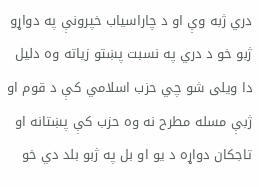دري ژبه وې او د چاراسیاب خپرونې په دواړو ژبو خو د دري په نسبت پښتو زیاته وه دلیل دا ویلی شو چي حزب اسلامي کې د قوم او ژبې مسله مطرح نه وه حزب کې پښتانه او تاجکان دواړه د یو او بل په ژبو بلد دي خو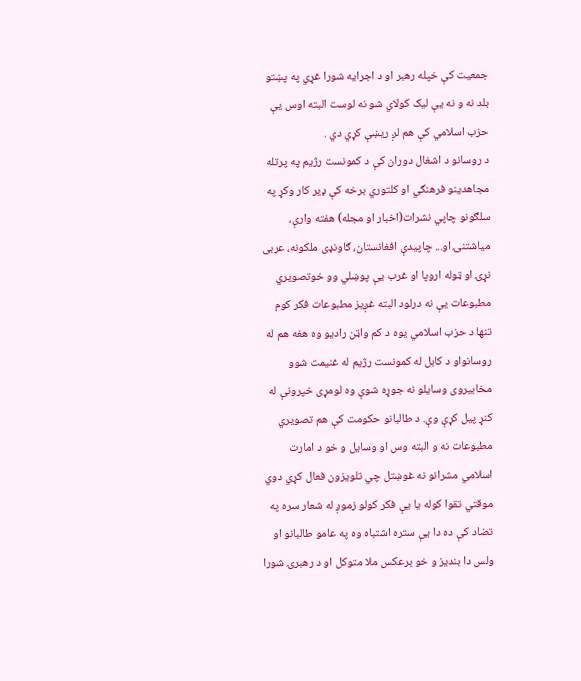جمعیت کې خپله رهبر او د اجرایه شورا غړي په پښتو بلد نه و نه یې لیک کولاي شو نه لوست البته اوس یې حزب اسلامي کې هم لږ ریښې کړي دي .
د روسانو د اشغال دوران کې د کمونست رژیم په پرتله مجاهدینو فرهنګي او کلتوري برخه کې ډیر کار وکړ په سلګونو چاپي نشرات(اخبار او مجله) هفته وارې، میاشتنۍ او... چاپیدې افغانستان، ګاونډی ملکونه، عربی نړۍ او ټوله اروپا او غرب يې پوښلي وو خوتصویري مطبوعات یې نه درلود البته غږیز مطبوعات فکر کوم تنها د حزب اسلامي یوه د کم واټن رادیو وه هغه هم له روسانواو د کابل له کمونست رژیم له غنيمت شوو مخابیروی وسایلو نه جوړه شوې وه لومړی خپرونې له کنړ پیل کړې وې. د طالبانو حکومت کې هم تصویري مطبوعات نه و البته وس او وسایل و خو د امارت اسلامي مشرانو نه غوښتل چي تلویزون فعال کړي دوي موقتي تقوا کوله یا یې فکر کولو زموږ له شعار سره په تضاد کې ده دا یې ستره اشتباه وه په عامو طالبانو او ولس دا بندیز و خو برعکس ملا متوکل او د رهبرۍ شورا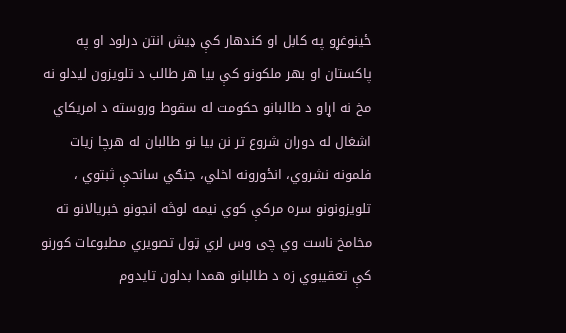ځینوغړو په کابل او کندهار کې ډیش انتن درلود او په پاکستان او بهر ملکونو کې بیا هر طالب د تلویزون لیدلو نه مخ نه اړاو د طالبانو حکومت له سقوط وروسته د امریکاي اشغال له دوران شروع تر نن بیا نو طالبان له هرچا زیات فلمونه نشروي، انځورونه اخلي، جنګي سانحې ثبتوي ، تلویزونونو سره مرکې کوي نیمه لوڅه انجونو خبریالانو ته مخامخ ناست وي چی وس لري ټول تصویري مطبوعات کورنو کې تعقیبوي زه د طالبانو همدا بدلون تایدوم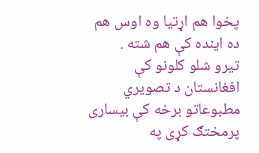پخوا هم اړتیا وه اوس هم ده اینده کې هم شته .
تیرو شلو کلونو کې افغانستان د تصویري مطبوعاتو برخه کې بیساری پرمختګ کړی په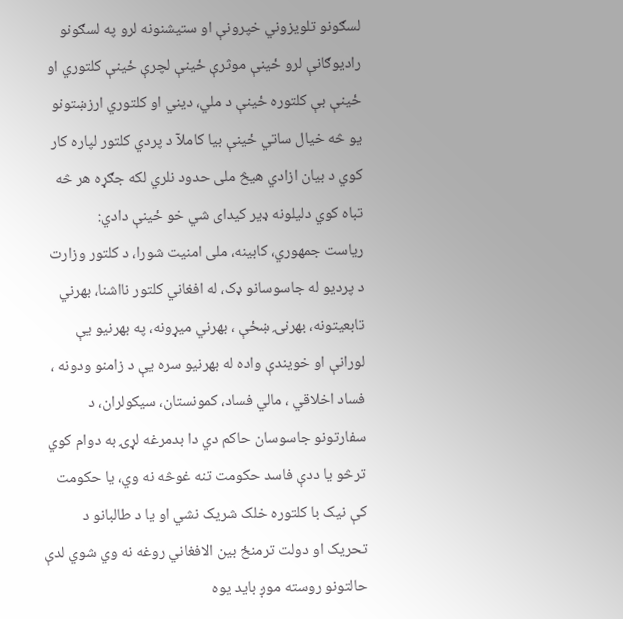لسګونو تلویزوني خپرونې او ستیشنونه لرو په لسګونو رادیوګانې لرو ځینې موثرې ځینې لچرې ځینې کلتوري او ځینې بې کلتوره ځینې د ملي، دیني او کلتوري ارزښتونو یو څه خیال ساتي ځینې بیا کاملآ د پردي کلتور لپاره کار کوي د بیان ازادي هیڅ ملی حدود نلري لکه جګړه هر څه تباه کوي دلیلونه ډیر کیدای شي خو ځینې دادي:
ریاست جمهوري، کابینه، ملی امنیت شورا، د کلتور وزارت د پردیو له جاسوسانو ډک، له افغاني کلتور نااشنا، بهرني تابعیتونه، بهرنۍ ښځې ، بهرني میړونه، په بهرنیو یې لورانې او خویندې واده له بهرنیو سره یې د زامنو ودونه ، فساد اخلاقي ، مالي فساد، کمونستان، سیکولران، د سفارتونو جاسوسان حاکم دي دا بدمرغه لړۍ به دوام کوي ترڅو یا ددې فاسد حکومت تنه غوڅه نه وي، یا حکومت کې نیک با کلتوره خلک شریک نشي او یا د طالبانو د تحریک او دولت ترمنځ بین الافغاني روغه نه وي شوي لدې حالتونو روسته موږ باید یوه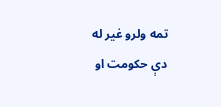تمه ولرو غیر له دې حکومت او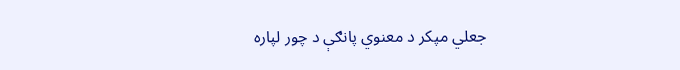جعلي مپکر د معنوي پانګې د چور لپاره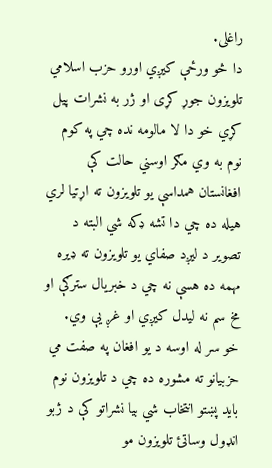راغلی.
دا څو ورځې کیږي اورو حزب اسلامي تلویزون جوړ کړی او ژر به نشرات پیل کړي خو دا لا مالومه نده چي په کوم نوم به وي مګر اوسني حالت کې افغانستان همداسې یو تلویزون ته اړتیا لري هیله ده چي دا تشه ډکه شي البته د تصویر د لیږد صفاي یو تلویزون ته ډیره مهمه ده هسې نه چي د خبریال سترګې او مخ سم نه لیدل کیږي او غږ يې وي.
خو سر له اوسه د یو افغان په صفت مي حزبیانو ته مشوره ده چي د تلویزون نوم باید پښتو انتخاب شي بیا نشراتو کې د ژبو انډول وساتئ تلویزون مو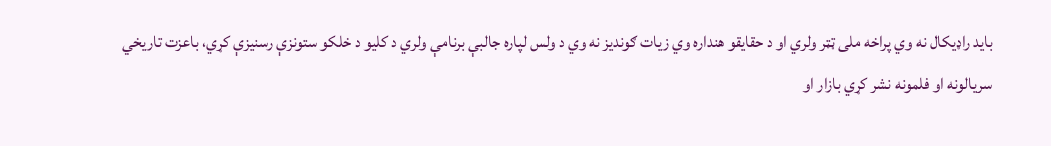باید راډیکال نه وي پراخه ملی ټټر ولري او د حقایقو هنداره وي زیات ګوندیز نه وي د ولس لپاره جالبې برنامې ولري د کلیو د خلکو ستونزې رسنیزې کړي، باعزت تاریخي سریالونه او فلمونه نشر کړي بازار او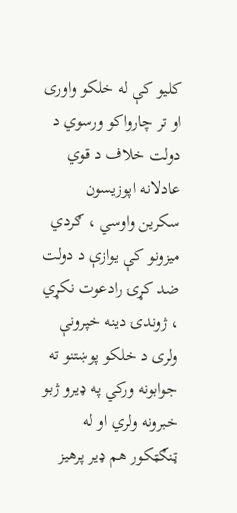کلیو کې له خلکو واوری او تر چارواکو ورسوي د دولت خلاف د قوي عادلانه اپوزیسون سکرین واوسي ، ګردي میزونو کې یوازې د دولت ضد کړۍ رادعوت نکړي ، ژوندۍ دینه خپرونې ولری د خلکو پوښتنو ته جوابونه ورکي په ډیرو ژبو خبرونه ولري او له ټنګټکور هم ډیر پرهیز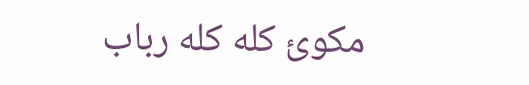مکوئ کله کله رباب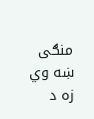منګی ښه وي زه د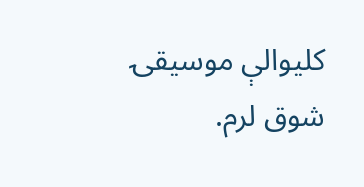کلیوالې موسیقۍ شوق لرم.